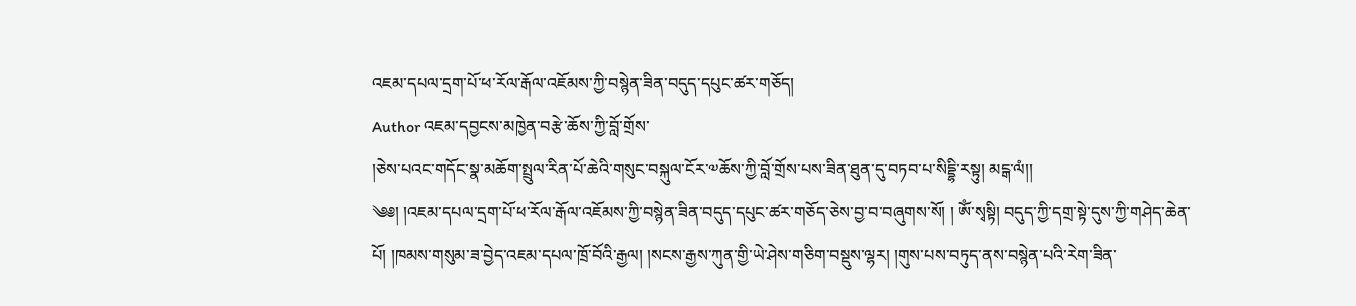འཇམ་དཔལ་དྲག་པོ་ཕ་རོལ་རྒོལ་འཇོམས་ཀྱི་བསྙེན་ཟིན་བདུད་དཔུང་ཚར་གཅོད།
Author འཇམ་དབྱངས་མཁྱེན་བརྩེ་ཆོས་ཀྱི་བློ་གྲོས་
།ཅེས་པའང་གདོང་སྣ་མཆོག་སྤྲུལ་རིན་པོ་ཆེའི་གསུང་བསྐུལ་ངོར་༧ཆོས་ཀྱི་བློ་གྲོས་པས་ཟིན་ཐུན་དུ་བཏབ་པ་སིདྡྷི་རསྟུ། མངྒ་ལཾ།།
༄༅། །འཇམ་དཔལ་དྲག་པོ་ཕ་རོལ་རྒོལ་འཇོམས་ཀྱི་བསྙེན་ཟིན་བདུད་དཔུང་ཚར་གཅོད་ཅེས་བྱ་བ་བཞུགས་སོ། ། ཨོཾ་སྭསྟི། བདུད་ཀྱི་དགྲ་སྟེ་དུས་ཀྱི་གཤེད་ཆེན་པོ། །ཁམས་གསུམ་ཟ་བྱེད་འཇམ་དཔལ་ཁྲོ་བོའི་རྒྱལ། །སངས་རྒྱས་ཀུན་གྱི་ཡེ་ཤེས་གཅིག་བསྡུས་ལྷར། །གུས་པས་བཏུད་ནས་བསྙེན་པའི་རེག་ཟིན་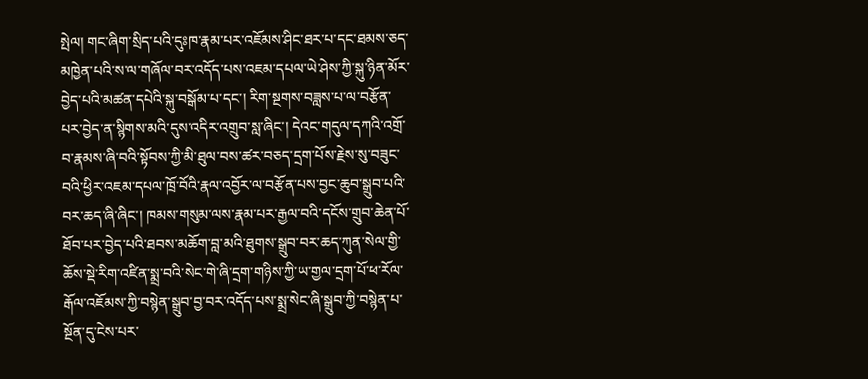སྤེལ། གང་ཞིག་སྲིད་པའི་དུཿཁ་རྣམ་པར་འཇོམས་ཤིང་ཐར་པ་དང་ཐམས་ཅད་མཁྱེན་པའི་ས་ལ་གཞོལ་བར་འདོད་པས་འཇམ་དཔལ་ཡེ་ཤེས་ཀྱི་སྐུ་ཉིན་མོར་བྱེད་པའི་མཚན་དཔེའི་སྐུ་བསྒོམ་པ་དང་། རིག་སྔགས་བཟླས་པ་ལ་བརྩོན་པར་བྱེད་ན་སྙིགས་མའི་དུས་འདིར་འགྲུབ་སླ་ཞིང་། དེའང་གདུལ་དཀའི་འགྲོ་བ་རྣམས་ཞི་བའི་སྟོབས་ཀྱི་མི་ཐུལ་བས་ཚར་བཅད་དྲག་པོས་རྗེས་སུ་བཟུང་བའི་ཕྱིར་འཇམ་དཔལ་ཁྲོ་བོའི་རྣལ་འབྱོར་ལ་བརྩོན་པས་བྱང་ཆུབ་སྒྲུབ་པའི་བར་ཆད་ཞི་ཞིང་། ཁམས་གསུམ་ལས་རྣམ་པར་རྒྱལ་བའི་དངོས་གྲུབ་ཆེན་པོ་ཐོབ་པར་བྱེད་པའི་ཐབས་མཆོག་བླ་མའི་ཐུགས་སྒྲུབ་བར་ཆད་ཀུན་སེལ་གྱི་ཆོས་སྡེ་རིག་འཛིན་སྨྲ་བའི་སེང་གེ་ཞི་དྲག་གཉིས་ཀྱི་ཡ་གྱལ་དྲག་པོ་ཕ་རོལ་རྒོལ་འཇོམས་ཀྱི་བསྙེན་སྒྲུབ་བྱ་བར་འདོད་པས་སྨྲ་སེང་ཞི་སྒྲུབ་ཀྱི་བསྙེན་པ་སྔོན་དུ་ངེས་པར་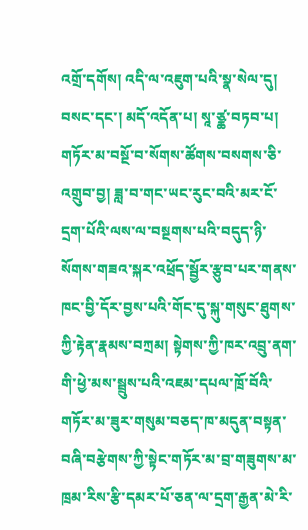འགྲོ་དགོས། འདི་ལ་འཇུག་པའི་སྣ་སེལ་དུ། བསང་དང་། མདོ་འདོན་པ། སཱ་ཙྪ་བཏབ་པ། གཏོར་མ་བསྔོ་བ་སོགས་ཚོགས་བསགས་ཅི་འགྲུབ་བྱ། ཟླ་བ་གང་ཡང་རུང་བའི་མར་ངོ་དྲག་པོའི་ལས་ལ་བསྔགས་པའི་བདུད་ཉི་སོགས་གཟའ་སྐར་འཕྲོད་སྦྱོར་རྩུབ་པར་གནས་ཁང་བྱི་དོར་བྱས་པའི་གོང་དུ་སྐུ་གསུང་ཐུགས་ཀྱི་རྟེན་རྣམས་བཀྲམ། སྟེགས་ཀྱི་ཁར་འབྲུ་ནག་གི་ཕྱེ་མས་སྦྲུས་པའི་འཇམ་དཔལ་ཁྲོ་བོའི་གཏོར་མ་ཟུར་གསུམ་བཅད་ཁ་མདུན་བསྟན་བཞི་བརྩེགས་ཀྱི་སྟེང་གཏོར་མ་བྲ་གཟུགས་མ་ཁྲམ་རིས་རྩི་དམར་པོ་ཅན་ལ་དྲག་རྒྱན་མེ་རི་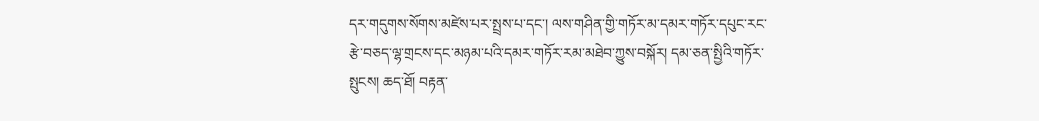དར་གདུགས་སོགས་མཛེས་པར་སྤྲས་པ་དང་། ལས་གཤིན་གྱི་གཏོར་མ་དམར་གཏོར་དཔུང་རང་རྩེ་བཅད་ལྷ་གྲངས་དང་མཉམ་པའི་དམར་གཏོར་རམ་མཐེབ་ཀྱུས་བསྐོར། དམ་ཅན་སྤྱིའི་གཏོར་སྤུངས། ཆད་ཐོ། བརྟན་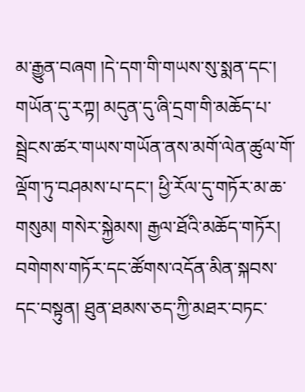མ་རྒྱུན་བཞག །དེ་དག་གི་གཡས་སུ་སྨན་དང་། གཡོན་དུ་རཀྟ། མདུན་དུ་ཞི་དྲག་གི་མཆོད་པ་སྦྲེངས་ཚར་གཡས་གཡོན་ནས་མགོ་ལེན་ཚུལ་གོ་ལྡོག་ཏུ་བཤམས་པ་དང་། ཕྱི་རོལ་དུ་གཏོར་མ་ཆ་གསུམ། གསེར་སྐྱེམས། རྒྱལ་ཐོའི་མཆོད་གཏོར། བགེགས་གཏོར་དང་ཚོགས་འདོན་མིན་སྐབས་དང་བསྟུན། ཐུན་ཐམས་ཅད་ཀྱི་མཐར་བཏང་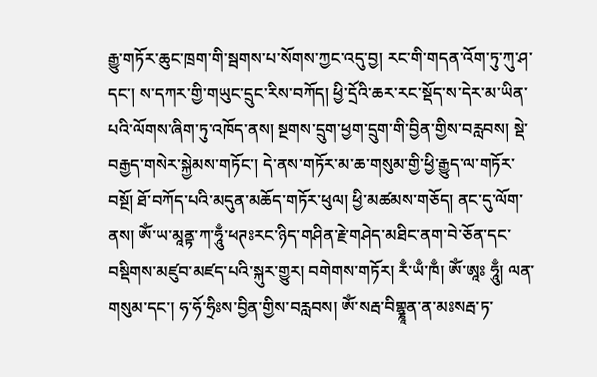རྒྱུ་གཏོར་ཆུང་ཁྲག་གི་སྦགས་པ་སོགས་ཀྱང་འདུ་བྱ། རང་གི་གདན་འོག་ཏུ་ཀུ་ཤ་དང་། ས་དཀར་གྱི་གཡུང་དྲུང་རིས་བཀོད། ཕྱི་དྲོའི་ཆར་རང་སྡོད་ས་དེར་མ་ཡིན་པའི་ལོགས་ཞིག་ཏུ་འཁོད་ནས། སྔགས་དྲུག་ཕྱག་དྲུག་གི་བྱིན་གྱིས་བརླབས། སྡེ་བརྒྱད་གསེར་སྐྱེམས་གཏོང་། དེ་ནས་གཏོར་མ་ཆ་གསུམ་གྱི་ཕྱི་རྒྱུད་ལ་གཏོར་བསྔོ། ཐོ་བཀོད་པའི་མདུན་མཆོད་གཏོར་ཕུལ། ཕྱི་མཚམས་གཅོད། ནང་དུ་ལོག་ནས། ཨོཾ་ཡ་མཱནྟ་ཀ་ཧཱུྃ་ཕཊཿརང་ཉིད་གཤིན་རྗེ་གཤེད་མཐིང་ནག་བེ་ཅོན་དང་བསྡིགས་མཛུབ་མཛད་པའི་སྐུར་གྱུར། བགེགས་གཏོར། རྃ་ཡྃ་ཁྃ། ཨོཾ་ཨཱཿ ཧཱུྃ། ལན་གསུམ་དང་། ཧ་ཧོ་ཧྲིཿས་བྱིན་གྱིས་བརླབས། ཨོཾ་སརྦ་བིགྷྣཱན་ན་མཿསརྦ་ཏ་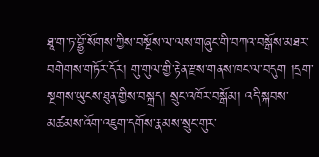ཐཱ་ག་ཏ་བྷྱོ་སོགས་ཀྱིས་བསྔོས་ལ་ལས་གཞུང་གི་བཀའ་བསྒོས་མཐར་བགེགས་གཏོར་དོར། གུ་གུལ་གྱི་རྟེན་རྫས་གནས་ཁང་ལ་བདུག །དྲག་སྔགས་ཡུངས་ཐུན་གྱིས་བསྐྲད། སྲུང་འཁོར་བསྒོམ། འདི་སྐབས་མཚམས་འོག་འཇུག་དགོས་རྣམས་སྲུང་གུར་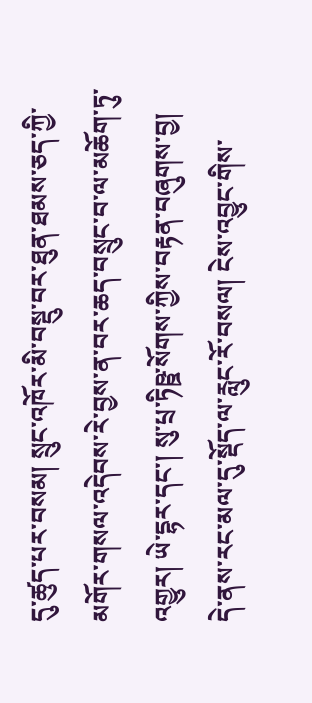དུ་ཚུད་པར་བསམ། སྲུང་འཁོར་མི་བསྡུ་བར་ཐུན་ཐམས་ཅད་ཀྱི་མགོར་གསལ་འདེབས་རེ་བྱས་ན་བར་ཆད་བསྲུང་བ་ལ་མཆོག་ཏུ་འགྱུར། ཡེ་དྷར་དང་། སུ་པྲ་ཏིཥྛ་སོགས་ཀྱིས་བརྟན་བཞུགས་བྱ། དེ་ནས་རང་མལ་དུ་སྡོད་ལ་རླུང་རོ་བསལ། ངེས་འབྱུང་གིས་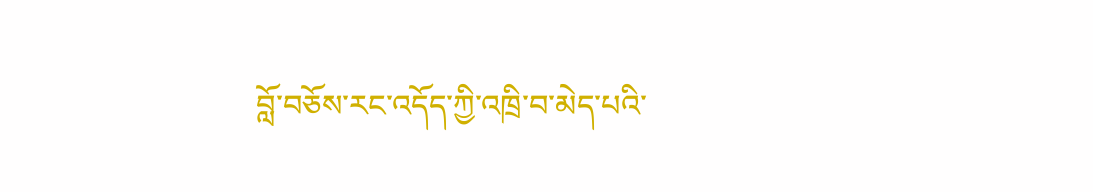བློ་བཅོས་རང་འདོད་ཀྱི་འཁྲི་བ་མེད་པའི་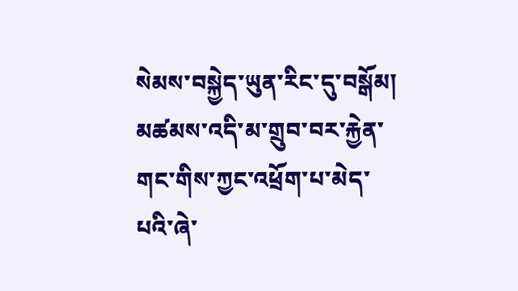སེམས་བསྐྱེད་ཡུན་རིང་དུ་བསྒོམ། མཚམས་འདི་མ་གྲུབ་བར་རྐྱེན་གང་གིས་ཀྱང་འཕྲོག་པ་མེད་པའི་ཞེ་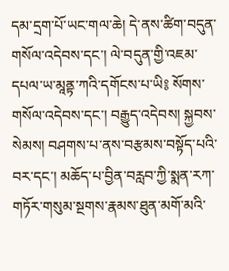དམ་དྲག་པོ་ཡང་གལ་ཆེ། དེ་ནས་ཚིག་བདུན་གསོལ་འདེབས་དང་། ལེ་བདུན་གྱི་འཇམ་དཔལ་ཡ་མཱནྟ་ཀའི་དགོངས་པ་ཡི༔ སོགས་གསོལ་འདེབས་དང་། བརྒྱུད་འདེབས། སྐྱབས་སེམས། བཤགས་པ་ནས་བརྩམས་བསྟོད་པའི་བར་དང་། མཆོད་པ་བྱིན་བརླབ་ཀྱི་སྨན་རཀ་གཏོར་གསུམ་སྔགས་རྣམས་ཐུན་མགོ་མའི་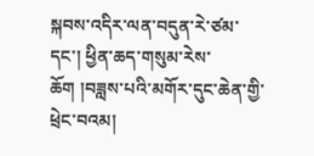སྐབས་འདིར་ལན་བདུན་རེ་ཙམ་དང་། ཕྱིན་ཆད་གསུམ་རེས་ཆོག །བཟླས་པའི་མགོར་དུང་ཆེན་གྱི་ཕྲེང་བའམ།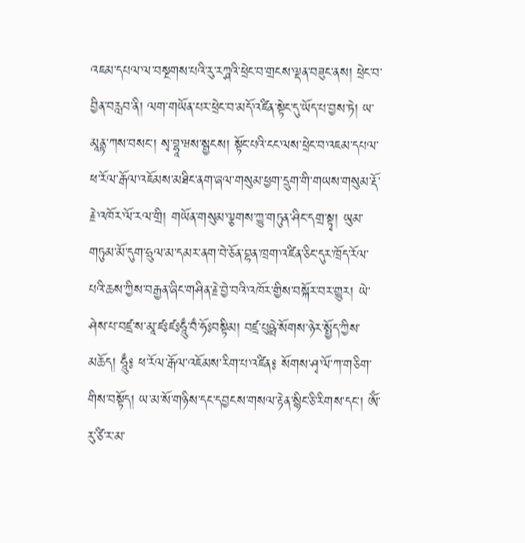འཇམ་དཔལ་ལ་བསྔགས་པའི་རུ་རཀྴའི་ཕྲེང་བ་གྲངས་ལྡན་བཟུང་ནས། ཕྲེང་བ་བྱིན་བརླབ་ནི། ལག་གཡོན་པར་ཕྲེང་བ་མདོ་འཛིན་སྟེང་དུ་ཡོད་པ་བྱས་ཏེ། ཡ་མཱནྟ་ཀས་བསང་། སྭ་བྷཱ་ཝས་སྦྱངས། སྟོང་པའི་ངང་ལས་ཕྲེང་བ་འཇམ་དཔལ་ཕ་རོལ་རྒོལ་འཇོམས་མཐིང་ནག་ཞལ་གསུམ་ཕྱག་དྲུག་གི་གཡས་གསུམ་རྡོ་རྗེ་འཁོར་ལོ་རལ་གྲི། གཡོན་གསུམ་ལྕགས་ཀྱུ་གཏུན་ཤིང་དགྲ་སྟྭ། ཡུམ་གཏུམ་མོ་དུག་ཧྲུལ་མ་དམར་ནག་བེ་ཅོན་བྷན་ཁྲག་འཛིན་ཅིང་དུར་ཁྲོད་རོལ་པའི་ཆས་ཀྱིས་བརྒྱན་ཞིང་གཤིན་རྗེ་བྱེ་བའི་འཁོར་གྱིས་བསྐོར་བར་གྱུར། ཡེ་ཤེས་པ་བཛྲ་ས་མཱ་ཛཿཛཿཧཱུྃ་བྃ་ཧོཿབསྟིམ། བཛྲ་པུཥྤེ་སོགས་ཉེར་སྤྱོད་ཀྱིས་མཆོད། ཧཱུྃ༔ ཕ་རོལ་རྒོལ་འཇོམས་རིག་པ་འཛིན༔ སོགས་ཤྭ་ལོ་ཀ་གཅིག་གིས་བསྟོད། ཡ་མ་སོ་གཉིས་དང་དབྱངས་གསལ་རྟེན་སྙིང་ཅི་རིགས་དང་། ཨོཾ་རུ་ཙི་ར་མ་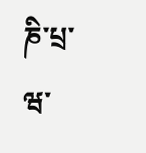ཎི་པྲ་ཝ་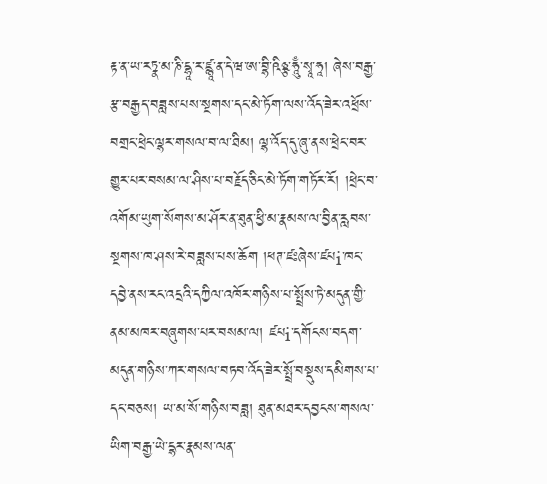རྟ་ན་ཡ་རཏྣ་མ་ཎི་དྷཱ་ར་ཛྙཱ་ན་དེ་ཝ་ཨ་བྷི་ཥིཉྩ་ཧཱུྃ་སྭཱ་ཧཱ། ཞེས་བརྒྱ་རྩ་བརྒྱད་བཟླས་པས་སྔགས་དང་མེ་ཏོག་ལས་འོད་ཟེར་འཕྲོས་བགྲང་ཕྲེང་ལྷར་གསལ་བ་ལ་ཐིམ། ལྷ་འོད་དུ་ཞུ་ནས་ཕྲེང་བར་གྱུར་པར་བསམ་ལ་ཤིས་པ་བརྗོད་ཅིང་མེ་ཏོག་གཏོར་རོ། །ཕྲེང་བ་འགོམ་ཡུག་སོགས་མ་ཤོར་ན་ཐུན་ཕྱི་མ་རྣམས་ལ་བྱིན་རླབས་སྔགས་ཁ་ཤས་རེ་བཟླས་པས་ཆོག །ཕཊ་ཛཿཞེས་ཛཔi་ཁང་དབྱེ་ནས་རང་འདྲའི་དཀྱིལ་འཁོར་གཉིས་པ་སྤྲོས་ཏེ་མདུན་གྱི་ནམ་མཁར་བཞུགས་པར་བསམ་ལ། ཛཔi་དགོངས་བདག་མདུན་གཉིས་ཀར་གསལ་བཏབ་འོད་ཟེར་སྤྲོ་བསྡུས་དམིགས་པ་དང་བཅས། ཡ་མ་སོ་གཉིས་བཟླ། ཐུན་མཐར་དབྱངས་གསལ་ཡིག་བརྒྱ་ཡེ་དྷར་རྣམས་ལན་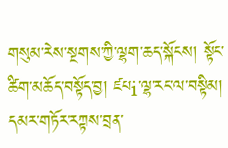གསུམ་རེས་སྔགས་ཀྱི་ལྷག་ཆད་སྐོངས། སྟོང་ཚིག་མཆོད་བསྟོད་བྱ། ཛཔi་ལྷ་རང་ལ་བསྟིམ། དམར་གཏོར་རཀྟས་བྲན་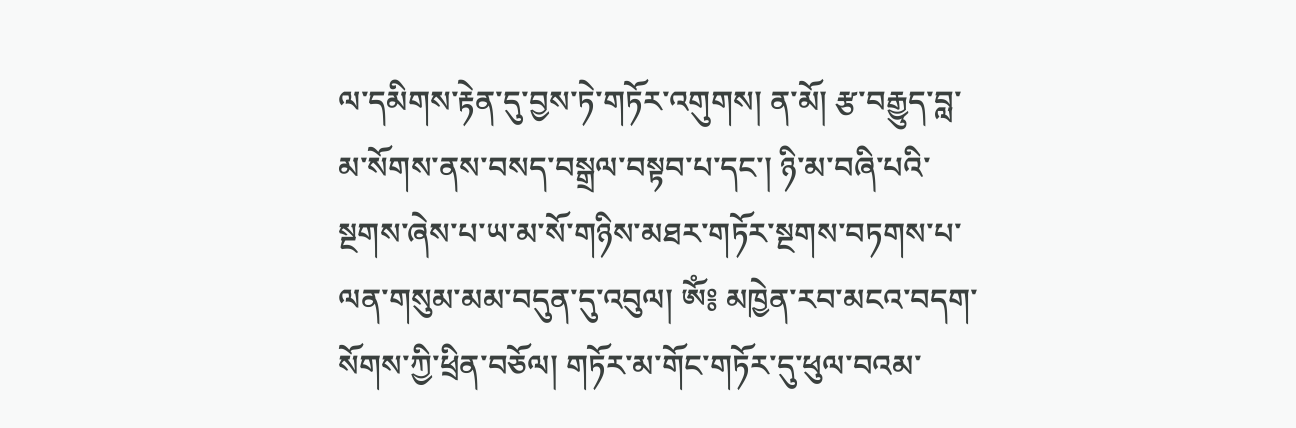ལ་དམིགས་རྟེན་དུ་བྱས་ཏེ་གཏོར་འགུགས། ན་མོ། རྩ་བརྒྱུད་བླ་མ་སོགས་ནས་བསད་བསྒྲལ་བསྟབ་པ་དང་། ཉི་མ་བཞི་པའི་སྔགས་ཞེས་པ་ཡ་མ་སོ་གཉིས་མཐར་གཏོར་སྔགས་བཏགས་པ་ལན་གསུམ་མམ་བདུན་དུ་འབུལ། ཨོཾ༔ མཁྱེན་རབ་མངའ་བདག་སོགས་ཀྱི་ཕྲིན་བཅོལ། གཏོར་མ་གོང་གཏོར་དུ་ཕུལ་བའམ་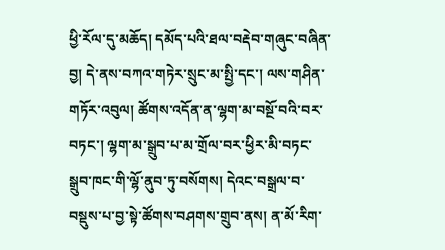ཕྱི་རོལ་དུ་མཆོད། དམོད་པའི་ཐལ་བརྡེབ་གཞུང་བཞིན་བྱ། དེ་ནས་བཀའ་གཏེར་སྲུང་མ་སྤྱི་དང་། ལས་གཤིན་གཏོར་འབུལ། ཚོགས་འདོན་ན་ལྷག་མ་བསྔོ་བའི་བར་བཏང་། ལྷག་མ་སྒྲུབ་པ་མ་གྲོལ་བར་ཕྱིར་མི་བཏང་སྒྲུབ་ཁང་གི་ལྷོ་ནུབ་ཏུ་བསོགས། དེའང་བསྒྲལ་བ་བསྡུས་པ་བྱ་སྟེ་ཚོགས་བཤགས་གྲུབ་ནས། ན་མོ་རིག་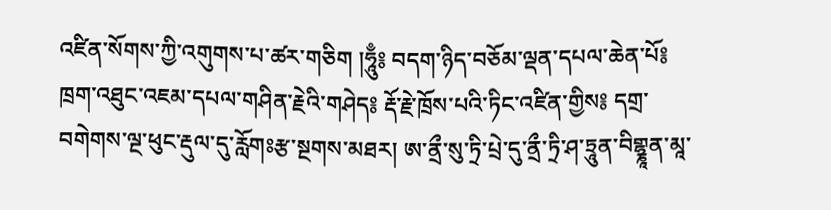འཛིན་སོགས་ཀྱི་འགུགས་པ་ཚར་གཅིག །ཧཱུྃ༔ བདག་ཉིད་བཅོམ་ལྡན་དཔལ་ཆེན་པོ༔ ཁྲག་འཐུང་འཇམ་དཔལ་གཤིན་རྗེའི་གཤེད༔ རྡོ་རྗེ་ཁྲོས་པའི་ཏིང་འཛིན་གྱིས༔ དགྲ་བགེགས་ལྔ་ཕུང་རྡུལ་དུ་རློགཿརྩ་སྔགས་མཐར། ཨ་ནྲྀ་སུ་ཏྲི་པྲེ་དུ་ནྲྀ་ཏྲི་ཤ་ཏྲཱུན་བིགྷྣཱན་མཱ་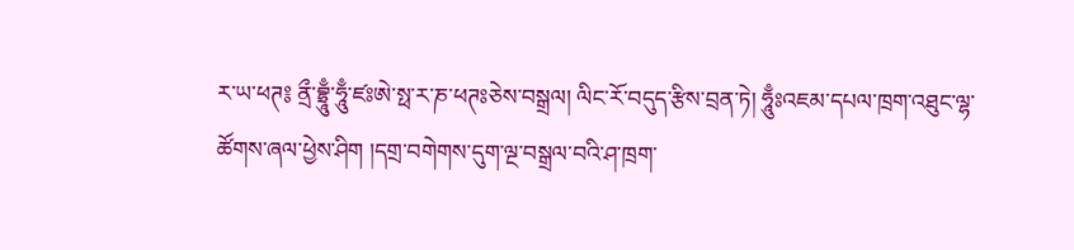ར་ཡ་ཕཊ༔ ནྲྀ་བྷྲཱུྃ་ཧཱུྃ་ཛཿཨེ་སྥ་ར་ཎ་ཕཊཿཅེས་བསྒྲལ། ལིང་རོ་བདུད་རྩིས་བྲན་ཏེ། ཧཱུྃཿའཇམ་དཔལ་ཁྲག་འཐུང་ལྷ་ཚོགས་ཞལ་ཕྱེས་ཤིག །དགྲ་བགེགས་དུག་ལྔ་བསྒྲལ་བའི་ཤ་ཁྲག་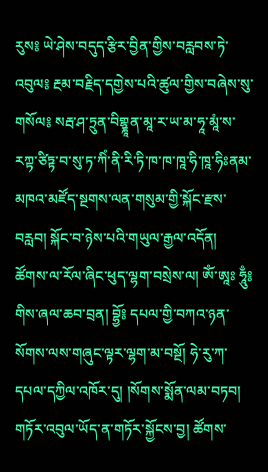རུས༔ ཡེ་ཤེས་བདུད་རྩིར་བྱིན་གྱིས་བརླབས་ཏེ་འབུལ༔ རྔམ་བརྗིད་དགྱེས་པའི་ཚུལ་གྱིས་བཞེས་སུ་གསོལ༔ སརྦ་ཤ་ཏྲུན་བིགྷྣཱན་མཱ་ར་ཡ་མ་ཧཱ་མཱཾ་ས་རཀྟ་ཙིཏྟ་བ་སུ་ཏ་ཀིཾ་ནི་རི་ཏི་ཁ་ཁ་ཁཱ་ཧི་ཁཱ་ཧིཿནམ་མཁའ་མཛོད་སྔགས་ལན་གསུམ་གྱི་སྐོང་རྫས་བརླབ། སྐོང་བ་ཉེས་པའི་གཡུལ་རྒྱལ་འདོན། ཚོགས་ལ་རོལ་ཞིང་ཕུད་ལྷག་བསྲེས་ལ། ཨོཾ་ཨཱཿ ཧཱུྃ༔ གིས་ཞལ་ཆབ་བྲན། བྷྱོ༔ དཔལ་གྱི་བཀའ་ཉན་སོགས་ལས་གཞུང་ལྟར་ལྷག་མ་བསྔོ། ཧེ་རུ་ཀ་དཔལ་དཀྱིལ་འཁོར་དུ། །སོགས་སྨོན་ལམ་བཏབ། གཏོར་འབུལ་ཡོད་ན་གཏོར་སྐྱོངས་བྱ། ཚོགས་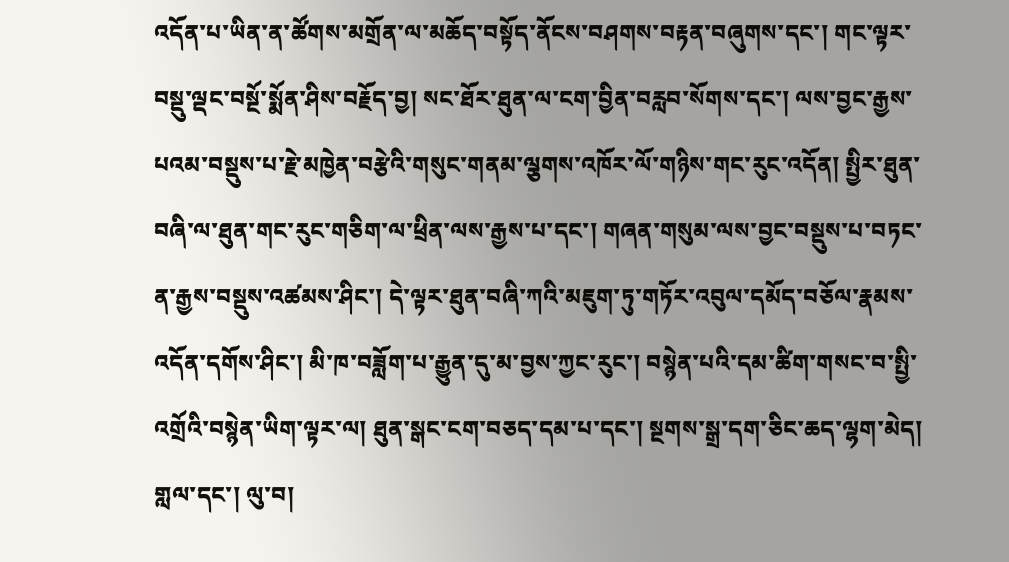འདོན་པ་ཡིན་ན་ཚོགས་མགྲོན་ལ་མཆོད་བསྟོད་ནོངས་བཤགས་བརྟན་བཞུགས་དང་། གང་ལྟར་བསྡུ་ལྡང་བསྔོ་སྨོན་ཤིས་བརྗོད་བྱ། སང་ཐོར་ཐུན་ལ་ངག་བྱིན་བརླབ་སོགས་དང་། ལས་བྱང་རྒྱས་པའམ་བསྡུས་པ་རྗེ་མཁྱེན་བརྩེའི་གསུང་གནམ་ལྕགས་འཁོར་ལོ་གཉིས་གང་རུང་འདོན། སྤྱིར་ཐུན་བཞི་ལ་ཐུན་གང་རུང་གཅིག་ལ་ཕྲིན་ལས་རྒྱས་པ་དང་། གཞན་གསུམ་ལས་བྱང་བསྡུས་པ་བཏང་ན་རྒྱས་བསྡུས་འཚམས་ཤིང་། དེ་ལྟར་ཐུན་བཞི་ཀའི་མཇུག་ཏུ་གཏོར་འབུལ་དམོད་བཅོལ་རྣམས་འདོན་དགོས་ཤིང་། མི་ཁ་བཟློག་པ་རྒྱུན་དུ་མ་བྱས་ཀྱང་རུང་། བསྙེན་པའི་དམ་ཚིག་གསང་བ་སྤྱི་འགྲོའི་བསྙེན་ཡིག་ལྟར་ལ། ཐུན་སྒང་ངག་བཅད་དམ་པ་དང་། སྔགས་སྒྲ་དག་ཅིང་ཆད་ལྷག་མེད། གླལ་དང་། ལུ་བ།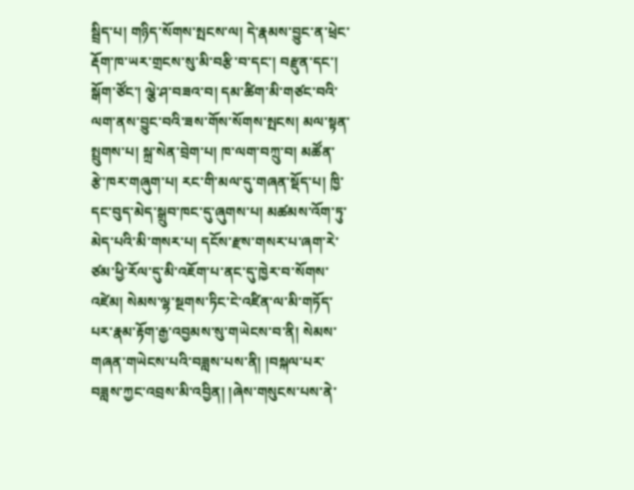སྦྲིད་པ། གཉིད་སོགས་སྤངས་ལ། དེ་རྣམས་བྱུང་ན་ཕྲེང་རྡོག་ཁ་ཡར་གྲངས་སུ་མི་བརྩི་བ་དང་། བརྫུན་དང་། སྒོག་ཙོང་། ལྕེ་ཤ་བཟའ་བ། དམ་ཚིག་མི་གཙང་བའི་ལག་ནས་བྱུང་བའི་ཟས་གོས་སོགས་སྤངས། མལ་སྟན་སྤྲུགས་པ། སྐྲ་སེན་བྲེག་པ། ཁ་ལག་བཀྲུ་བ། མཚོན་རྩེ་ཁར་གཞུག་པ། རང་གི་མལ་དུ་གཞན་སྡོད་པ། ཁྱི་དང་བུད་མེད་སྒྲུབ་ཁང་དུ་ཞུགས་པ། མཚམས་འོག་ཏུ་མེད་པའི་མི་གསར་པ། དངོས་རྫས་གསར་པ་ཞག་རེ་ཙམ་ཕྱི་རོལ་དུ་མི་འཇོག་པ་ནང་དུ་ཁྱེར་བ་སོགས་འཛེམ། སེམས་ལྷ་སྔགས་ཏིང་ངེ་འཛིན་ལ་མི་གཏོད་པར་རྣམ་རྟོག་རྒྱ་འབྱམས་སུ་གཡེངས་བ་ནི། སེམས་གཞན་གཡེངས་པའི་བཟླས་པས་ནི། །བསྐལ་པར་བཟླས་ཀྱང་འབྲས་མི་འབྱིན། །ཞེས་གསུངས་པས་ནེ་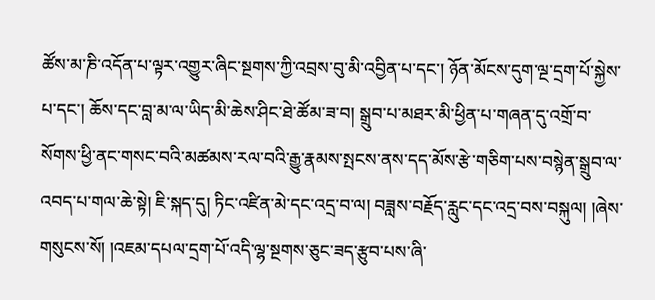ཚོས་མ་ཎི་འདོན་པ་ལྟར་འགྱུར་ཞིང་སྔགས་ཀྱི་འབྲས་བུ་མི་འབྱིན་པ་དང་། ཉོན་མོངས་དུག་ལྔ་དྲག་པོ་སྐྱེས་པ་དང་། ཆོས་དང་བླ་མ་ལ་ཡིད་མི་ཆེས་ཤིང་ཐེ་ཚོམ་ཟ་བ། སྒྲུབ་པ་མཐར་མི་ཕྱིན་པ་གཞན་དུ་འགྲོ་བ་སོགས་ཕྱི་ནང་གསང་བའི་མཚམས་རལ་བའི་རྒྱུ་རྣམས་སྤངས་ནས་དད་མོས་རྩེ་གཅིག་པས་བསྙེན་སྒྲུབ་ལ་འབད་པ་གལ་ཆེ་སྟེ། ཇི་སྐད་དུ། ཏིང་འཛིན་མེ་དང་འདྲ་བ་ལ། བཟླས་བརྗོད་རླུང་དང་འདྲ་བས་བསྐུལ། །ཞེས་གསུངས་སོ། །འཇམ་དཔལ་དྲག་པོ་འདི་ལྷ་སྔགས་ཅུང་ཟད་རྩུབ་པས་ཞི་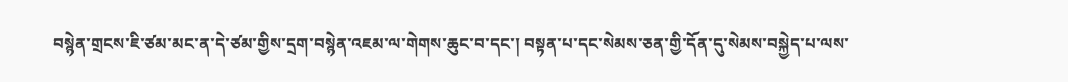བསྙེན་གྲངས་ཇི་ཙམ་མང་ན་དེ་ཙམ་གྱིས་དྲག་བསྙེན་འཇམ་ལ་གེགས་ཆུང་བ་དང་། བསྟན་པ་དང་སེམས་ཅན་གྱི་དོན་དུ་སེམས་བསྐྱེད་པ་ལས་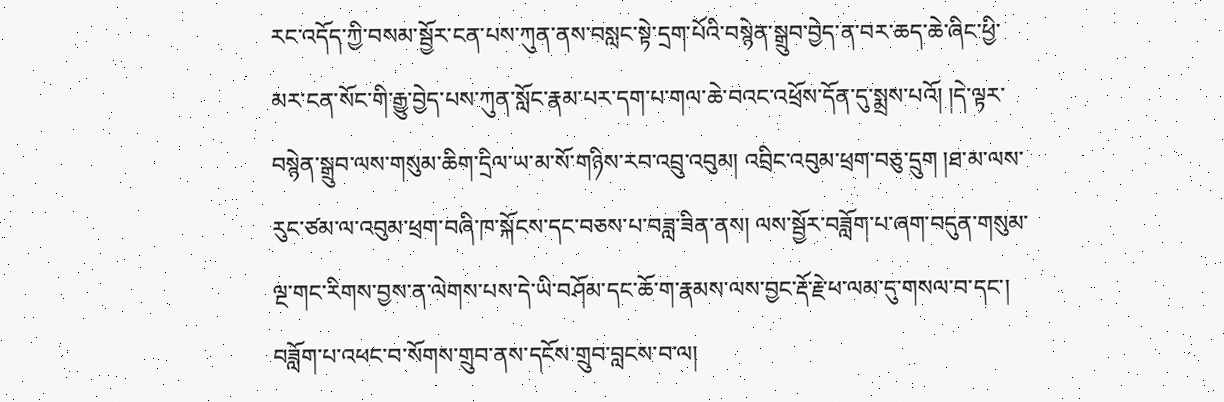རང་འདོད་ཀྱི་བསམ་སྦྱོར་ངན་པས་ཀུན་ནས་བསླང་སྟེ་དྲག་པོའི་བསྙེན་སྒྲུབ་བྱེད་ན་བར་ཆད་ཆེ་ཞིང་ཕྱི་མར་ངན་སོང་གི་རྒྱུ་བྱེད་པས་ཀུན་སློང་རྣམ་པར་དག་པ་གལ་ཆེ་བའང་འཕྲོས་དོན་དུ་སྨྲས་པའོ། །དེ་ལྟར་བསྙེན་སྒྲུབ་ལས་གསུམ་ཆིག་དྲིལ་ཡ་མ་སོ་གཉིས་རབ་འབྲུ་འབུམ། འབྲིང་འབུམ་ཕྲག་བཅུ་དྲུག །ཐ་མ་ལས་རུང་ཙམ་ལ་འབུམ་ཕྲག་བཞི་ཁ་སྐོངས་དང་བཅས་པ་བཟླ་ཟིན་ནས། ལས་སྦྱོར་བཟློག་པ་ཞག་བདུན་གསུམ་ལྔ་གང་རིགས་བྱས་ན་ལེགས་པས་དེ་ཡི་བཤོམ་དང་ཆོ་ག་རྣམས་ལས་བྱང་རྡོ་རྗེ་ཕ་ལམ་དུ་གསལ་བ་དང་། བཟློག་པ་འཕང་བ་སོགས་གྲུབ་ནས་དངོས་གྲུབ་བླངས་བ་ལ།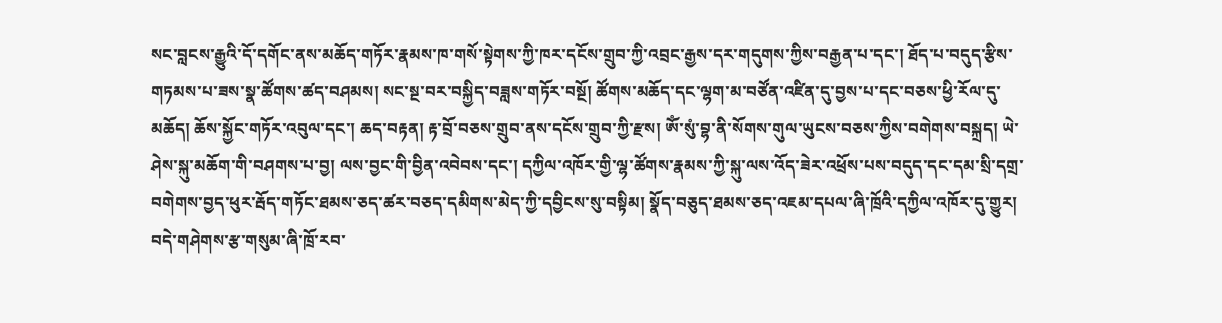སང་བླངས་རྒྱུའི་དོ་དགོང་ནས་མཆོད་གཏོར་རྣམས་ཁ་གསོ་སྟེགས་ཀྱི་ཁར་དངོས་གྲུབ་ཀྱི་འབྲང་རྒྱས་དར་གདུགས་ཀྱིས་བརྒྱན་པ་དང་། ཐོད་པ་བདུད་རྩིས་གཏམས་པ་ཟས་སྣ་ཚོགས་ཚད་བཤམས། སང་སྔ་བར་བསྐྱིད་བཟླས་གཏོར་བསྔོ། ཚོགས་མཆོད་དང་ལྷག་མ་བཙོན་འཛིན་དུ་བྱས་པ་དང་བཅས་ཕྱི་རོལ་དུ་མཆོད། ཆོས་སྐྱོང་གཏོར་འབུལ་དང་། ཆད་བརྟན། རྟ་བྲོ་བཅས་གྲུབ་ནས་དངོས་གྲུབ་ཀྱི་རྫས། ཨོཾ་སུཾ་བྷ་ནི་སོགས་གུལ་ཡུངས་བཅས་ཀྱིས་བགེགས་བསྐྲད། ཡེ་ཤེས་སྐུ་མཆོག་གི་བཤགས་པ་བྱ། ལས་བྱང་གི་བྱིན་འབེབས་དང་། དཀྱིལ་འཁོར་གྱི་ལྷ་ཚོགས་རྣམས་ཀྱི་སྐུ་ལས་འོད་ཟེར་འཕྲོས་པས་བདུད་དང་དམ་སྲི་དགྲ་བགེགས་བྱད་ཕུར་རྦོད་གཏོང་ཐམས་ཅད་ཚར་བཅད་དམིགས་མེད་ཀྱི་དབྱིངས་སུ་བསྟིམ། སྣོད་བཅུད་ཐམས་ཅད་འཇམ་དཔལ་ཞི་ཁྲོའི་དཀྱིལ་འཁོར་དུ་གྱུར། བདེ་གཤེགས་རྩ་གསུམ་ཞི་ཁྲོ་རབ་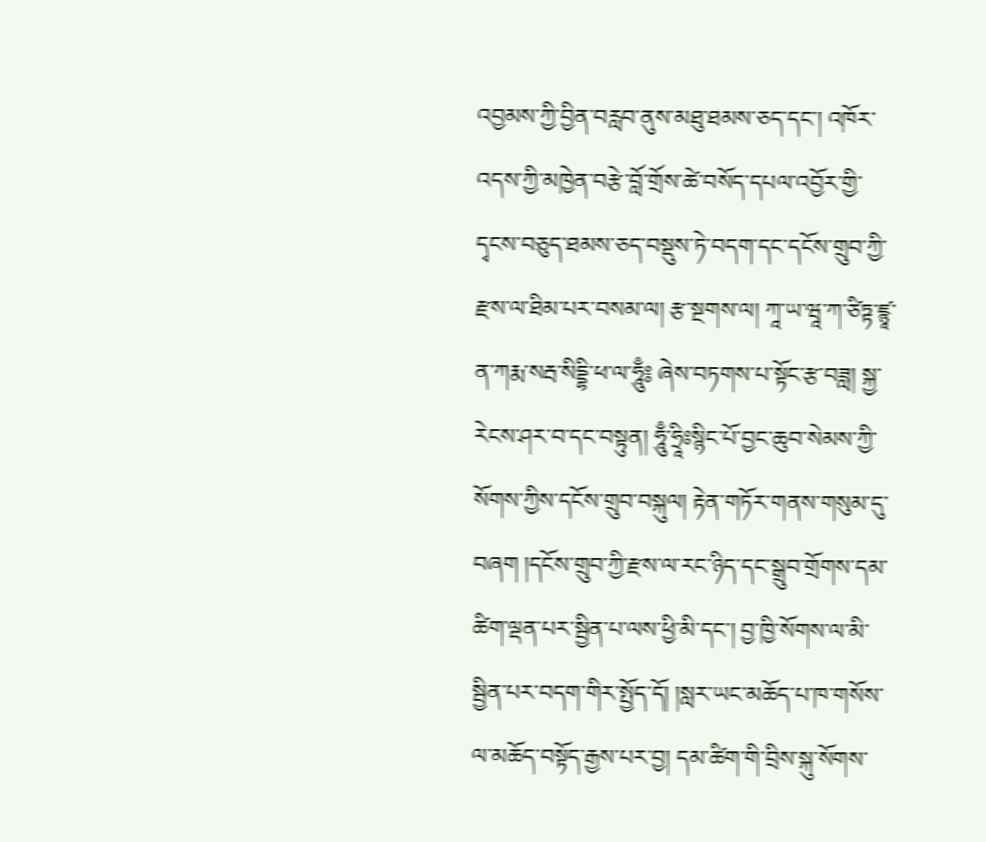འབྱམས་ཀྱི་བྱིན་བརླབ་ནུས་མཐུ་ཐམས་ཅད་དང་། འཁོར་འདས་ཀྱི་མཁྱེན་བརྩེ་བློ་གྲོས་ཚེ་བསོད་དཔལ་འབྱོར་གྱི་དྭངས་བཅུད་ཐམས་ཅད་བསྡུས་ཏེ་བདག་དང་དངོས་གྲུབ་ཀྱི་རྫས་ལ་ཐིམ་པར་བསམ་ལ། རྩ་སྔགས་ལ། ཀཱ་ཡ་ཝཱ་ཀ་ཙིཏྟ་ཛྙཱ་ན་ཀརྨ་སརྦ་སིདྡྷི་ཕ་ལ་ཧཱུྃ༔ ཞེས་བཏགས་པ་སྟོང་རྩ་བཟླ། སྐྱ་རེངས་ཤར་བ་དང་བསྟུན། ཧཱུྃ་ཧྲཱིཿསྙིང་པོ་བྱང་ཆུབ་སེམས་ཀྱི་སོགས་ཀྱིས་དངོས་གྲུབ་བསྐུལ། རྟེན་གཏོར་གནས་གསུམ་དུ་བཞག །དངོས་གྲུབ་ཀྱི་རྫས་ལ་རང་ཉིད་དང་སྒྲུབ་གྲོགས་དམ་ཚིག་ལྡན་པར་སྦྱིན་པ་ལས་ཕྱི་མི་དང་། བྱ་ཁྱི་སོགས་ལ་མི་སྦྱིན་པར་བདག་གིར་སྤྱོད་དོ། །སླར་ཡང་མཆོད་པ་ཁ་གསོས་ལ་མཆོད་བསྟོད་རྒྱས་པར་བྱ། དམ་ཚིག་གི་བྲིས་སྐུ་སོགས་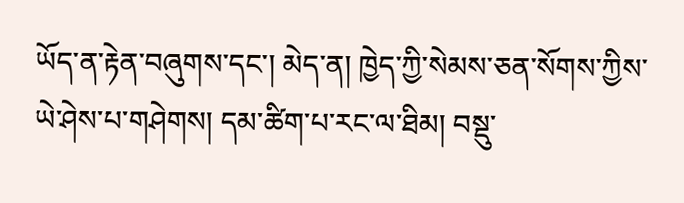ཡོད་ན་རྟེན་བཞུགས་དང་། མེད་ན། ཁྱེད་ཀྱི་སེམས་ཅན་སོགས་ཀྱིས་ཡེ་ཤེས་པ་གཤེགས། དམ་ཚིག་པ་རང་ལ་ཐིམ། བསྡུ་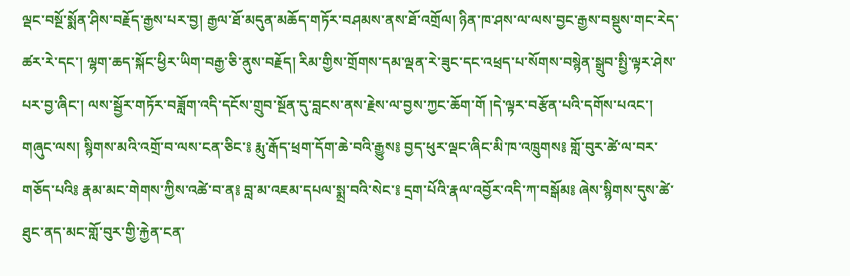ལྡང་བསྔོ་སྨོན་ཤིས་བརྗོད་རྒྱས་པར་བྱ། རྒྱལ་ཐོ་མདུན་མཆོད་གཏོར་བཤམས་ནས་ཐོ་འགྲོལ། ཉིན་ཁ་ཤས་ལ་ལས་བྱང་རྒྱས་བསྡུས་གང་རེད་ཚར་རེ་དང་། ལྷག་ཆད་སྐོང་ཕྱིར་ཡིག་བརྒྱ་ཅི་ནུས་བརྗོད། རིམ་གྱིས་གྲོགས་དམ་ལྡན་རེ་ཟུང་དང་འཕྲད་པ་སོགས་བསྙེན་སྒྲུབ་སྤྱི་ལྟར་ཤེས་པར་བྱ་ཞིང་། ལས་སྦྱོར་གཏོར་བཟློག་འདི་དངོས་གྲུབ་སྔོན་དུ་བླངས་ནས་རྗེས་ལ་བྱས་ཀྱང་ཆོག་གོ །དེ་ལྟར་བརྩོན་པའི་དགོས་པའང་། གཞུང་ལས། སྙིགས་མའི་འགྲོ་བ་ལས་ངན་ཅིང་༔ རྨུ་རྒོད་ཕྲག་དོག་ཆེ་བའི་རྒྱུས༔ བྱད་ཕུར་ལྡང་ཞིང་མི་ཁ་འཁྲུགས༔ གློ་བུར་ཚེ་ལ་བར་གཅོད་པའི༔ རྣམ་མང་གེགས་ཀྱིས་འཚེ་བ་ན༔ བླ་མ་འཇམ་དཔལ་སྨྲ་བའི་སེང་༔ དྲག་པོའི་རྣལ་འབྱོར་འདི་ཀ་བསྒོམ༔ ཞེས་སྙིགས་དུས་ཚེ་ཐུང་ནད་མང་གློ་བུར་གྱི་རྐྱེན་ངན་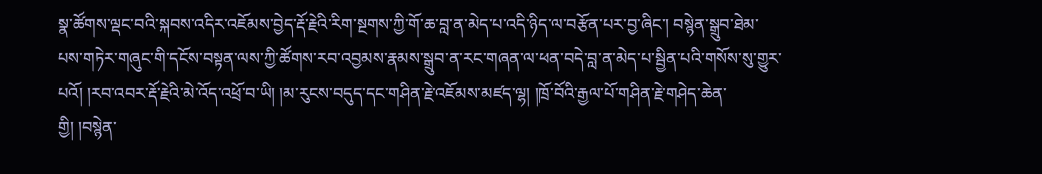སྣ་ཚོགས་ལྡང་བའི་སྐབས་འདིར་འཇོམས་བྱེད་རྡོ་རྗེའི་རིག་སྔགས་ཀྱི་གོ་ཆ་བླ་ན་མེད་པ་འདི་ཉིད་ལ་བརྩོན་པར་བྱ་ཞིང་། བསྙེན་སྒྲུབ་ཐེམ་པས་གཏེར་གཞུང་གི་དངོས་བསྟན་ལས་ཀྱི་ཚོགས་རབ་འབྱམས་རྣམས་སྒྲུབ་ན་རང་གཞན་ལ་ཕན་བདེ་བླ་ན་མེད་པ་སྦྱིན་པའི་གསོས་སུ་གྱུར་པའོ། །རབ་འབར་རྡོ་རྗེའི་མེ་འོད་འཕྲོ་བ་ཡི། །མ་རུངས་བདུད་དང་གཤིན་རྗེ་འཇོམས་མཛད་ལྷ། །ཁྲོ་བོའི་རྒྱལ་པོ་གཤིན་རྗེ་གཤེད་ཆེན་གྱི། །བསྙེན་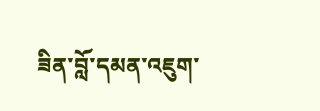ཟིན་བློ་དམན་འཇུག་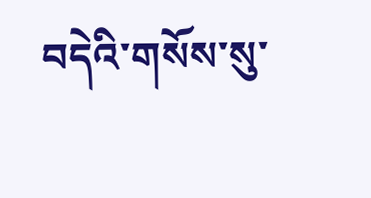བདེའི་གསོས་སུ་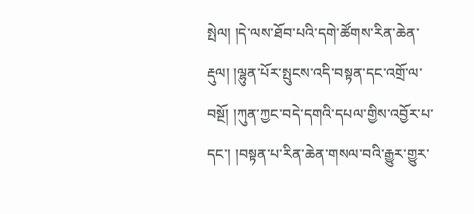སྤེལ། །དེ་ལས་ཐོབ་པའི་དགེ་ཚོགས་རིན་ཆེན་རྡུལ། །ལྷུན་པོར་སྤུངས་འདི་བསྟན་དང་འགྲོ་ལ་བསྔོ། །ཀུན་ཀྱང་བདེ་དགའི་དཔལ་གྱིས་འབྱོར་པ་དང་། །བསྟན་པ་རིན་ཆེན་གསལ་བའི་རྒྱུར་གྱུར་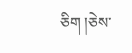ཅིག །ཅེས་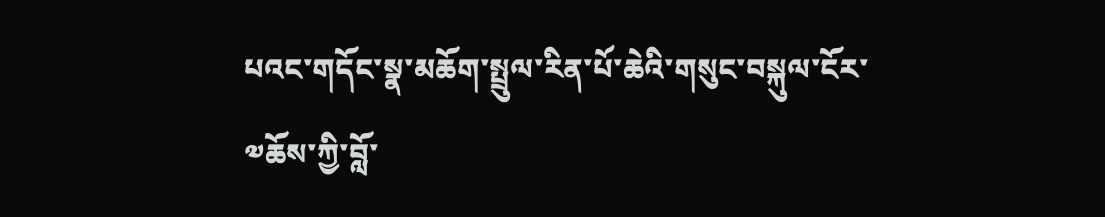པའང་གདོང་སྣ་མཆོག་སྤྲུལ་རིན་པོ་ཆེའི་གསུང་བསྐུལ་ངོར་༧ཆོས་ཀྱི་བློ་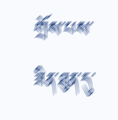གྲོས་པས་ཟིན་ཐུན་དུ་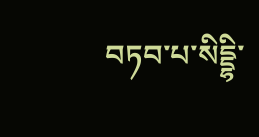བཏབ་པ་སིདྡྷི་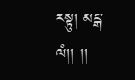རསྟུ། མངྒ་ལཾ།། །།